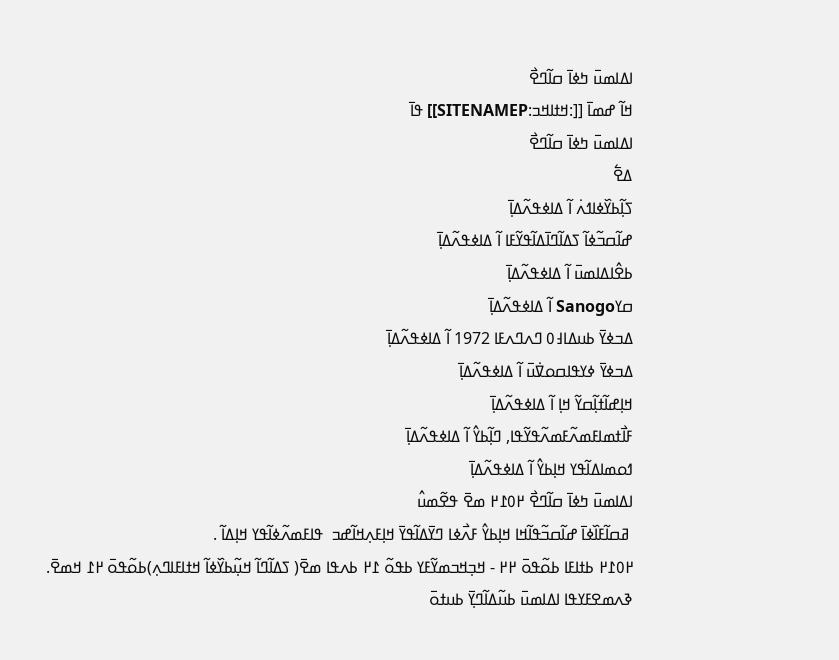ߊߡߊߘߎ߫ ߤߦߊ߫ ߛߊ߬ߣߐ߯
ߞߊ߬ ߝߘߊ߫ [[:ߞߙߊߞߏ:SITENAMEP]] ߟߊ߫
ߊߡߊߘߎ߫ ߤߦߊ߫ ߛߊ߬ߣߐ߯
ߡߐ߱
ߖߊ߲߬ߕߌ߰ߦߊߗߍ߭ ߊ߬ ߡߊߦߟߍ߬ߡߊ߲߫
ߝߊ߬ߛߏ߬ߦߊ߬ ߖߡߊ߬ߣߊ߫ߡߊ߬ߟߌ߬ߓߊ ߊ߬ ߡߊߦߟߍ߬ߡߊ߲߫
ߕߐ߮ߊߡߊߘߎ߫ ߊ߬ ߡߊߦߟߍ߬ߡߊ߲߫
ߛߌSanogo ߊ߬ ߡߊߦߟߍ߬ߡߊ߲߫
ߡߏߦߌ߫ ߕߎߡߊ߃߀ ߣߍߣߍߓߊ 1972 ߊ߬ ߡߊߦߟߍ߬ߡߊ߲߫
ߡߏߦߌ߫ ߦߌߟߊߛߋߜ߭ߎ߫ ߊ߬ ߡߊߦߟߍ߬ߡߊ߲߫
ߞߊ߲ߝߊ߬ߙߊ߲߬ߛߌ߬ ߞߊ߲ ߊ߬ ߡߊߦߟߍ߬ߡߊ߲߫
ߓߊ߯ߙߘߊߓߘߍ߬ߓߘߍ߬ߟߌ߬ߟߊ, ߣߊ߲߬ߕߌ߮ ߊ߬ ߡߊߦߟߍ߬ߡߊ߲߫
ߗߋߘߊߡߊ߬ߟߌ ߞߊ߲ߕߌ߮ ߊ߬ ߡߊߦߟߍ߬ߡߊ߲߫
ߊߡߊߘߎ߫ ߤߦߊ߫ ߛߊ߬ߣߐ߯ ߂߀߁߂ ߘߐ߫ ߟߐ߬ߘߎ߮
 ߥߛߊ߬ߓߊ߰ߦߊ߫ ߝߊ߬ߛߏ߬ߟߊ߬ߞߊ ߞߊ߲ߕߌ߮ ߓߍ߯ߦߊ ߣߌ߫ߡߊ߬ߟߌ߫ ߞߊ߲ߓߍ߲ߞߊ߬ߝߏ  ߟߊߓߘߍ߬ߦߊ߬ߟߌ ߞߊ߲ߡߊ߬ .
߂߀߁߂ ߕߙߊߓߊ ߕߋ߬ߟߋ߫ ߂߂ - ߞߏ߲ߞߏߘߌ߬ߓߌ ߕߟߋ߬ ߁߂ ߕߍߟߊ ߘߐ߫( ߖߡߊ߬ߣߊ߬ ߞߎ߲߬ߕߌ߰ߦߊ߬ ߞߙߊߓߊߣߍ߲)ߕߋ߬ߟߋ߫ ߂߁ ߞߘߐ߫.
ߢߍߘߐߓߌߟߊ ߊߡߊߘߎ߫ ߕߎ߬ߡߊ߬ߣߌ߲߫ ߕߎߙߋ߫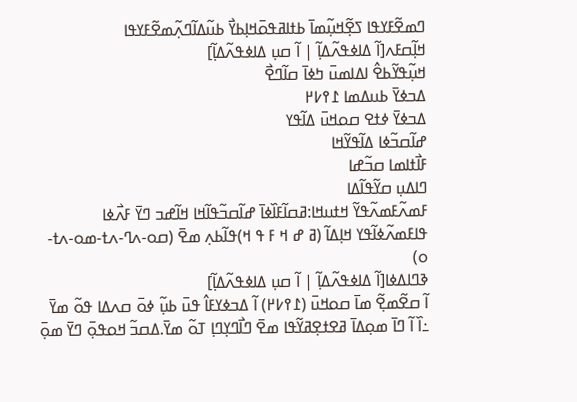ߣߘߐ߬ߓߌߟߊ ߖߐ߲߬ߞߎ߲߬ߘߊ߫ ߕߙߊߥߟߋ߫ߞߊ߲ߕߌ߯ ߕߎ߬ߡߊ߬ߣߍ߲߬ߘߐ߬ߓߌߟߊ
ߞߊ߲߬ߛߓߍ[ߊ߬ ߡߊߦߟߍ߬ߡߊ߲߬ | ߊ߬ ߛߎ߲ ߡߊߦߟߍ߬ߡߊ߲߬]
ߞߎ߲߬ߟߌ߬ߕߐ߮ ߊߡߊߘߎ߫ ߤߦߊ߫ ߛߊ߬ߣߐ߯
ߡߏߦߌ߫ ߕߎߡߘߊ ߁߉߇߂
ߡߏߦߌ߫ ߦߙߐ ߛߋߞߎ߫ ߡߊ߬ߟߌ
ߝߊ߬ߛߏ߬ߦߊ ߡߊ߬ߟߌ߬ߞߊ
ߓߊ߯ߙߊߘߊ ߛߏ߬ߝߊ
ߣߊߡߎ߲ ߛߌ߬ߟߊ߬ߡߊ
ߓߘߍ߬ߓߘߍ߬ߟߌ߬ ߞߙߎߞߊ:ߥߛߊ߬ߓߊ߰ߦߊ߫ ߝߊ߬ߛߏ߬ߟߊ߬ߞߊ ߞߊ߬ߝߏ ߣߌ߫ ߓߍ߯ߦߊ ߟߊߓߘߍ߬ߦߊ߬ߟߌ ߞߊ߲ߡߊ߬ (ߥ ߝ ߞ ߓ ߟ ߞ)ߟߊ߬ߕߍ߲ ߘߐ߫ (ߛߋ-ߍߣ-ߍߙ-ߘߋ-ߍߙ-ߋ)
ߢߣߊߡߦߊ[ߊ߬ ߡߊߦߟߍ߬ߡߊ߲߬ | ߊ߬ ߛߎ߲ ߡߊߦߟߍ߬ߡߊ߲߬]
ߊ߬ ߛߐ߬ߘߐ߲߬ ߘߊ߫ ߛߋߞߎ߫ (߁߉߇߂) ߊ߬ ߡߏߦߌߓߊ߮ ߟߎ߫ ߕߎ߲߬ ߦߋ߫ ߛߍߡߊ ߟߋ߬ ߘߌ߫ ߸ߊ߰ ߊ߬ ߣߊ߫ ߘߋ߲ߡߊ߫ ߥߐߙߐ߲ߥߌ߬ߟߊ ߘߐ߫ ߣߊ߯ߣߌ߲ߣߊ߲ ߠߋ߬ ߘߌ߫.ߡߛߏ߬ ߞߋߟߋ߲߫ ߣߌ߫ ߘߋ߲߫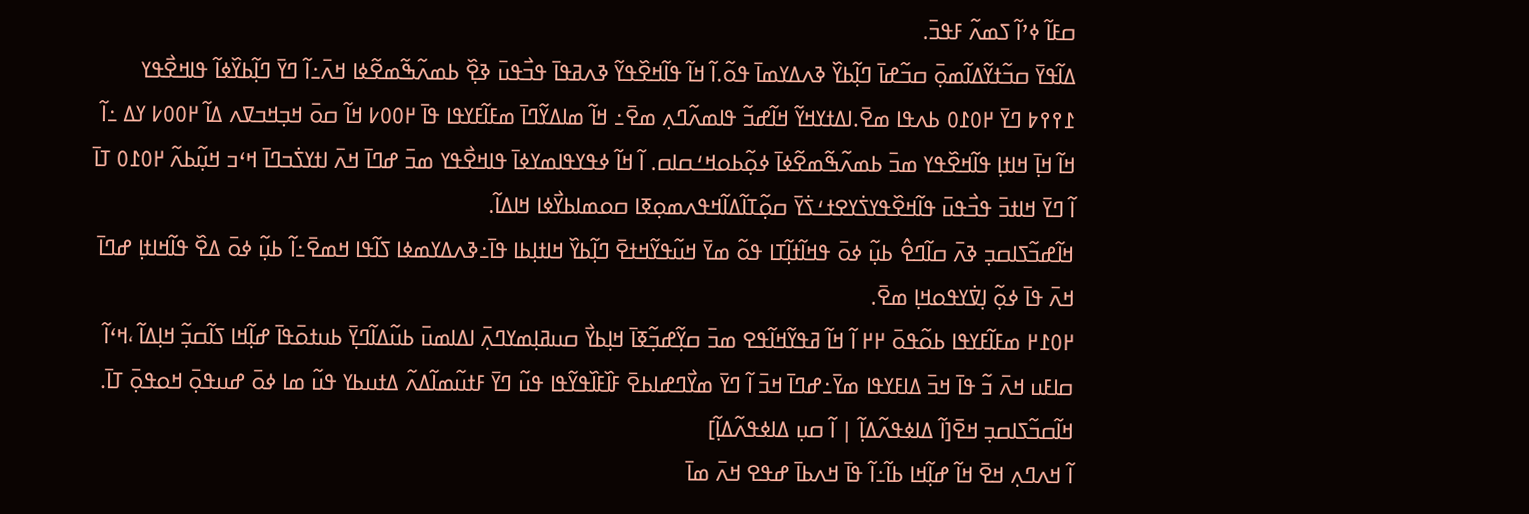ߛߓߊ߬ ߦߴߊ߬ ߖߘߍ߬ ߓߟߏ߫.
ߡߊ߬ߟߌ߫ ߛߏ߬ߙߌ߬ߡߊ߬ߘߋ߲߫ ߛߏ߬ߝߊ߫ ߣߊ߲߬ߕߌ߰ ߢߍߡߌߘߊ߫ ߟߋ߬.ߊ߬ ߞߊ߬ ߟߊ߬ߞߐ߰ߟߌ߬ ߢߍߥߟߊ߫ ߟߏ߯ߟߎ߫ ߢߐ߲߰ ߕߘߍ߬ߒ߬ߘߐ߬ߦߊ ߞߍ߫߸ߊ߬ ߣߌ߫ ߣߊ߲߬ߕߌ߰ߦߊ߬ ߟߊߞߐ߯ߟߌ ߁߉߉߈ ߣߌ߫ ߂߀߁߀ ߕߍߟߊ ߘߐ߫.ߊߡߙߌߞߌ߬ ߞߊ߬ߝߏ߬ ߟߊߘߍ߬ߣߍ߲ ߘߐ߫߸ ߞߊ߬ ߘߊߡߌ߬ߣߊ߫ ߘߓߊ߬ߓߌߟߊ ߟߊ߫ ߂߀߀߇ ߞߊ߬ ߛߋ߫ ߞߏ߲ߞߏߜߍ ߡߊ߬ ߂߀߀߇ ߌߡ ߸ߊ߬ ߞߊ߬ ߞߊ߲߫ ߞߊߙߊ߲ ߟߊ߬ߞߐ߰ߟߌ ߘߏ߫ ߕߘߍ߬ߒ߬ߘߐ߬ߦߊ߫ ߦߋ߲߬ߕߋߞߑߛߊߛ. ߊ߬ ߞߊ߬ ߦߟߌߟߊߘߌߦߊ߫ ߟߊߞߐ߯ߟߌ ߘߏ߫ ߝߣߊ߫ ߞߍ߫ ߊߙߌߖ߭ߏߣߊ߫ ߞߵߏ ߞߎ߲߬ߕߍ߬ ߂߀߁߀ ߠߊ߫ ߊ߬ ߣߌ߫ ߞߊߙߏ߫ ߟߏ߯ߟߎ߫ ߟߊ߬ߞߐ߰ߟߌߖ߭ߌߐߙߑߖ߭ߌ߫ ߛߋ߲߬ߠߊ߬ߡߊ߬ߞߟߍߘߋ߲ߧߊ ߛߋߘߊߕߌ߯ߦߊ ߞߊߡߊ߬.
ߞߊ߬ߝߏ߬ߖߊߛߏ߲ ߢߍ߫ ߛߊ߬ߣߐ߮ ߕߎ߲߬ ߦߋ߫ ߟߞߊ߬ߙߊ߲߬ߠߊ ߟߋ߬ ߘߌ߫ ߞߎ߬ߟߌ߬ߞߙߐ߫ ߣߊ߲߬ߕߌ߰ ߞߊߙߊ߲ߕߊ ߟߊ߫߸ߢߍߡߌߘߦߊ ߖߊ߬ߟߊ ߞߘߐ߫߸ߊ߬ ߕߎ߲߬ ߦߋ߫ ߡߐ߰ ߟߊ߬ߞߊߙߊ߲ ߝߣߊ߫ ߞߍ߫ ߟߊ߫ ߦߋ߲߬ ߊ߲ߜ߭ߌߟߋߞߊ߲ ߘߐ߫.
߂߀߁߂ ߘߓߊ߬ߓߌߟߊ ߕߋ߬ߟߋ߫ ߂߂ ߊ߬ ߞߊ߬ ߥߟߌ߬ߞߊ߬ߟߐ ߘߏ߫ ߛߌ߲߬ߝߏ߲߬ߧߊ߫ ߞߊ߲ߕߌ߯ ߛߎߥߊ߲ߘߌߣߍ߲߫ ߊߡߊߘߎ߫ ߕߎ߬ߡߊ߬ߣߌ߲߫ ߕߎߙߋ߫ߟߊ߫ ߝߊ߲߬ߞߊ ߖߊ߬ߛߏ߲߬ ߞߊ߲ߡߊ߬ ،ߞߵߊ߬ ߛߊߓߎ ߞߍ߫ ߏ߬ ߟߊ߫ ߞߏ߫ ߡߊߓߌߟߊ ߘߌ߫߸ߝߣߊ߫ ߞߏ߫ ߊ߬ ߣߌ߫ ߘߌ߯ߣߝߊߕߐ߫ ߓߊ߰ߓߊ߰ߟߌ߬ߟߊ ߟߎ߬ ߣߌ߫ ߓߙߎ߬ߘߊ߬ߡߍ߬ ߡߙߎߕߌ ߟߎ߬ ߘߊ ߦߋ߫ ߝߎߟߋ߲߫ ߞߋߟߋ߲߫ ߠߊ߫.
ߞߊ߬ߛߏ߬ߖߊߛߏ߲ ߞߐ߫[ߊ߬ ߡߊߦߟߍ߬ߡߊ߲߬ | ߊ߬ ߛߎ߲ ߡߊߦߟߍ߬ߡߊ߲߬]
ߊ߬ ߞߍߣߍ߲ ߞߐ߫ ߞߊ߬ ߝߊ߲߬ߞߊ ߕߊ߬߸ߊ߬ ߟߊ߫ ߞߍߕߊ߫ ߝߟߐ ߞߍ߫ ߘߊ߫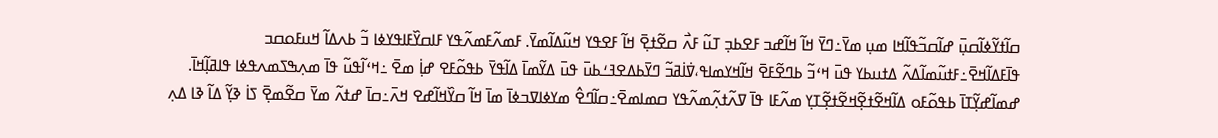ߛߊ߬ߙߌ߬ߦߊ߬ߛߎ߲߫ ߝߊ߬ߛߏ߬ߟߊ߬ߞߊ ߘߎ߲ ߘߌ߫߸ߣߌ߫ ߞߊ߬ ߞߊ߬ߝߏ ߓߐߕߏ߲ ߠߎ߬ ߓߍ߯ ߛߐ߬ߙߐ߲߫ ߞߊ߬ ߓߐߟߌ ߞߎ߬ߡߊ߬ߘߌ߫. ߓߘߍ߬ߓߘߍ߬ߟߌ ߓߊߛߌ߰ߓߊߟߌߦߊ ߏ߬ ߕߍߡߊ߬ ߞߎߓߋߛߏ ߟߊ߫ߓߡߊ߬ߞߐ߫߸ߓߙߎ߬ߘߊ߬ߡߍ߬ ߡߙߎߕߌ ߟߎ߫ ߞߵߏ߬ ߕߣߐ߬ߓߐ߫ ߞߊ߬ߞߌߘߊߟ،ߜ߭ߊ߭ߥߏ߬ ߣߌ߫ߕߡߐߔߑߕߎ߫ ߟߎ߫ ߡߌ߬ߘߊ߫ ߡߊ߬ߟߌ߫ ߕߟߋ߬ߓߐ ߝߊ߲߭ ߘߐ߫ ߸ߞߵߊ߬ߟߎ߬ ߟߊ߫ ߘߍ߲ߒߖߘߍߟߦߊ ߟߊߥߊ߲߬ߞߊ߫.
ߝߘߊ߬ߝߌ߲߬ߠߊ߫ ߕߟߋ߬ߓߋ ߡߊ߬ߞߐ߬ߙߐ߲߬ߞߐ߬ߙߐ߲߬ߠߌ߲ ߘߍ߬ߓߊ ߟߊ߫ ߜߍ߬ߙߍ߲߬ߘߍ߬ߟߌ ߛߘߊߘߐ߫߸ߛߊ߬ߣߐ߮ ߘߌߦߊߜߏߦߊ߫ ߘߊ߫ ߞߊ߬ ߛߌ߰ߞߊ߬ߝߐ ߞߍ߫߸ߛߊ߫ ߝߙߍ߬ ߘߌ߫ ߛߐ߬ߘߐ߲߫ ߖߊ߭ ߢߌ߲߬ ߡߊ߬ ߢߊ ߡߍ߲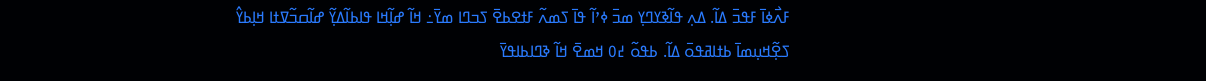ߓߍ߯ߦߊ߫ ߓߟߏ߫ ߡߊ߬. ߡߍ߲ ߟߊ߬ߢߌߣߌ߲ ߘߏ߫ ߦߴߊ߬ ߟߊ߫ ߖߘߍ߬ ߓߙߐߕߐ߫ ߖߏߣߊ ߘߌ߫߸ ߞߊ߬ ߝߊ߲߬ߞߊ ߟߊߕߊ߬ߡߌ߲߬ ߝߊ߬ߛߏ߬ߜߙߊ ߞߊ߲ߕߌ߮ ߖߐ߲߬ߞߎ߲ߘߊ߫ ߕߙߊߥߟߋ߫ ߡߊ߬. ߕߟߋ߬ ߄߀ ߞߘߐ߫ ߞߊ߬ ߢߣߊߕߊߟߌ߫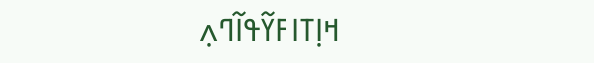ߞߊ߲ߠߊߓߌ߬ߟߊ߬ߣߍ߲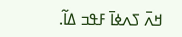ߞߍ߫ ߖߍߦߊ߫ ߓߟߏ ߡߊ߬.